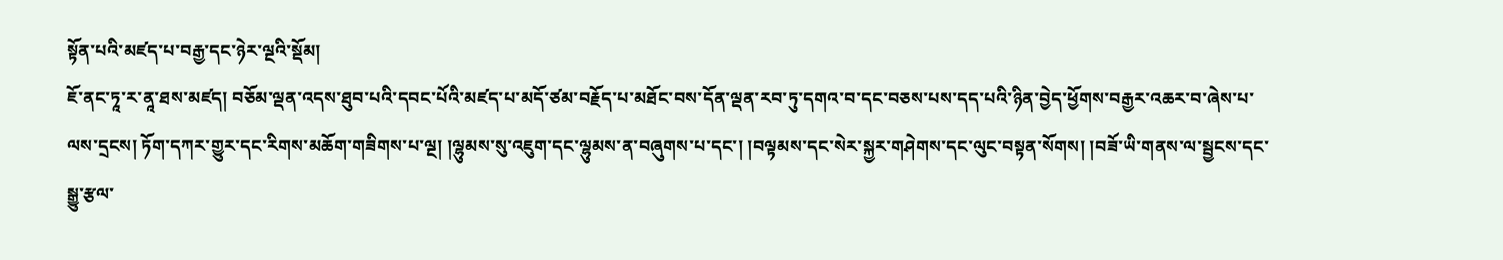སྟོན་པའི་མཛད་པ་བརྒྱ་དང་ཉེར་ལྔའི་སྡོམ།
ཇོ་ནང་ཏཱ་ར་ནཱ་ཐས་མཛད། བཅོམ་ལྡན་འདས་ཐུབ་པའི་དབང་པོའི་མཛད་པ་མདོ་ཙམ་བརྗོད་པ་མཐོང་བས་དོན་ལྡན་རབ་ཏུ་དགའ་བ་དང་བཅས་པས་དད་པའི་ཉིན་བྱེད་ཕྱོགས་བརྒྱར་འཆར་བ་ཞེས་པ་ལས་དྲངས། ཏོག་དཀར་གྱུར་དང་རིགས་མཆོག་གཟིགས་པ་ལྔ། །ལྷུམས་སུ་འཇུག་དང་ལྷུམས་ན་བཞུགས་པ་དང་། །བལྟམས་དང་སེར་སྐྱར་གཤེགས་དང་ལུང་བསྟན་སོགས། །བཟོ་ཡི་གནས་ལ་སྦྱངས་དང་སྒྱུ་རྩལ་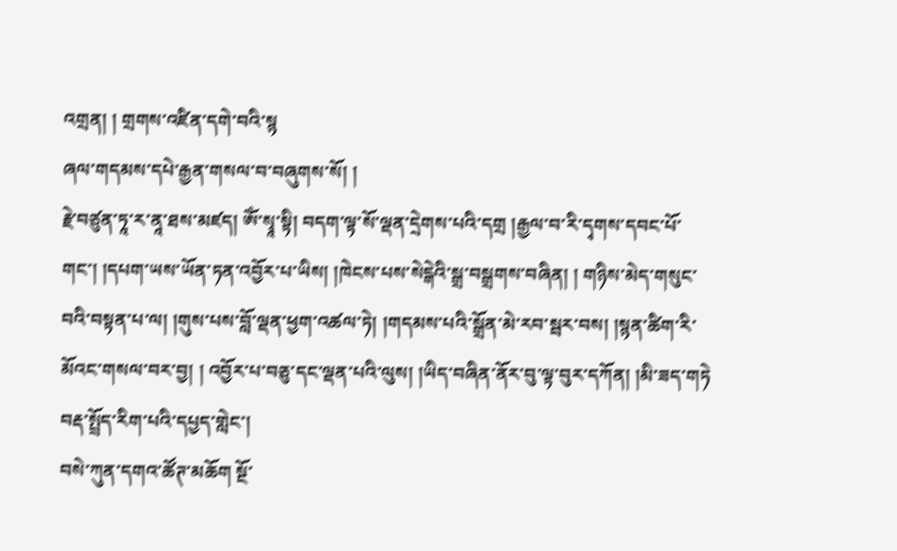འགྲན། ། གྲགས་འཛིན་དགེ་བའི་སྙ
ཞལ་གདམས་དཔེ་རྒྱན་གསལ་བ་བཞུགས་སོ། །
རྗེ་བཙུན་ཏཱ་ར་ནཱ་ཐས་མཛད། ༀ་སྭཱ་སྟི། བདག་ལྟ་སོ་ལྡན་དྲེགས་པའི་དགྲ །རྒྱལ་བ་རི་དྭགས་དབང་པོ་གང་། །དཔག་ཡས་ཡོན་ཏན་འབྱོར་པ་ཡིས། །ཁེངས་པས་སེངྒེའི་སྒྲ་བསྒྲགས་བཞིན། ། གཉིས་མེད་གསུང་བའི་བསྟན་པ་ལ། །གུས་པས་བློ་ལྡན་ཕྱག་འཚལ་ཏེ། །གདམས་པའི་སྒྲོན་མེ་རབ་སྦར་བས། །སྙན་ཚིག་རི་མོའང་གསལ་བར་བྱ། ། འབྱོར་པ་བཅུ་དང་ལྡན་པའི་ལུས། །ཡིད་བཞིན་ནོར་བུ་ལྟ་བུར་དཀོན། །མི་ཟད་གཏེ
བརྡ་སྤྲོད་རིག་པའི་དཔྱད་གླེང་།
བསེ་ཀུན་དགའ་ཚོཊ་མཆོག སྔོ་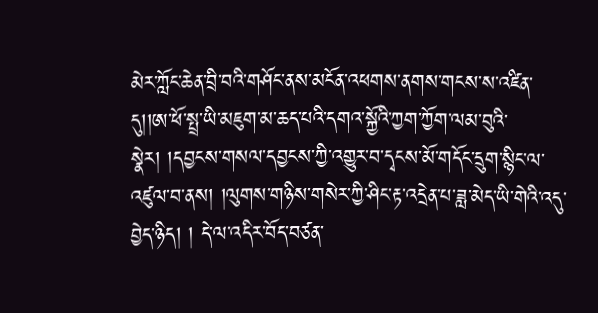མེར་ཀློང་ཆེན་བྲི་བའི་གཤོང་ནས་མངོན་འཕགས་ནགས་གངས་ས་འཛིན་དུ།།ཨ་ཕོ་སྤྲ་ཡི་མཇུག་མ་ཆད་པའི་དགའ་སྐྱོའི་ཀྱག་ཀྱོག་ལམ་བུའི་སྣེར། །དབྱངས་གསལ་དབྱངས་ཀྱི་འགྱུར་བ་དྭངས་མོ་གདོང་དྲུག་སྙིང་ལ་འཛུལ་བ་ནས། །ལུགས་གཉིས་གསེར་ཀྱི་ཤིང་རྟ་འདྲེན་པ་ཟླ་མེད་ཡི་གེའི་འདུ་བྱེད་ཉིད། ། དེ་ལ་འདིར་བོད་བཙན་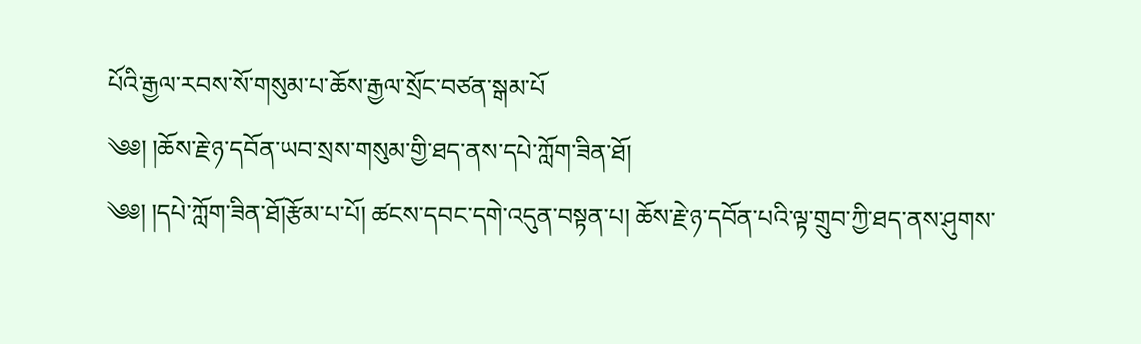པོའི་རྒྱལ་རབས་སོ་གསུམ་པ་ཆོས་རྒྱལ་སྲོང་བཙན་སྒམ་པོ
༄༅། །ཆོས་རྗེ་ཉ་དབོན་ཡབ་སྲས་གསུམ་གྱི་ཐད་ནས་དཔེ་ཀློག་ཟིན་ཐོ།
༄༅། །དཔེ་ཀློག་ཟིན་ཐོ།རྩོམ་པ་པོ། ཚངས་དབང་དགེ་འདུན་བསྟན་པ། ཆོས་རྗེ་ཉ་དབོན་པའི་ལྟ་གྲུབ་ཀྱི་ཐད་ནས་ཤུགས་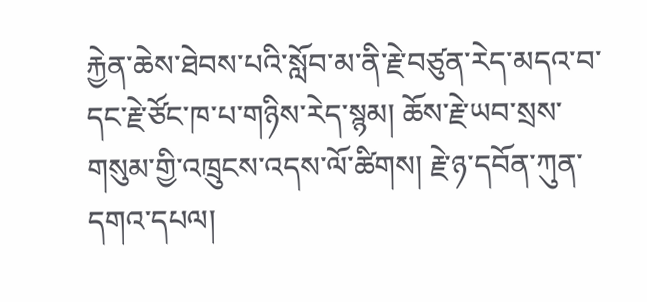རྐྱེན་ཆེས་ཐེབས་པའི་སློབ་མ་ནི་རྗེ་བཙུན་རེད་མདའ་བ་དང་རྗེ་ཙོང་ཁ་པ་གཉིས་རེད་སྙམ། ཆོས་རྗེ་ཡབ་སྲས་གསུམ་གྱི་འཁྲུངས་འདས་ལོ་ཚིགས། རྗེ་ཉ་དབོན་ཀུན་དགའ་དཔལ།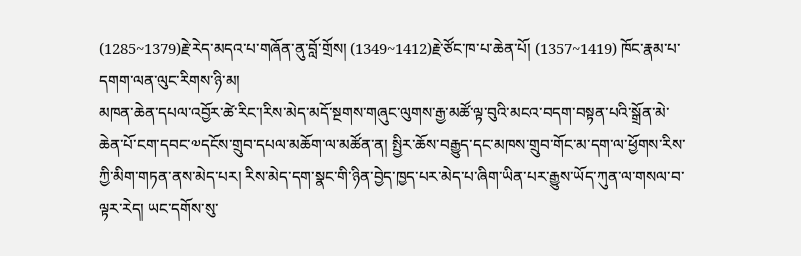(1285~1379)རྗེ་རེད་མདའ་པ་གཞོན་ནུ་བློ་གྲོས། (1349~1412)རྗེ་ཙོང་ཁ་པ་ཆེན་པོ། (1357~1419) ཁོང་རྣམ་པ་
དགག་ལན་ལུང་རིགས་ཉི་མ།
མཁན་ཆེན་དཔལ་འབྱོར་ཚེ་རིང་།རིས་མེད་མདོ་སྔགས་གཞུང་ལུགས་རྒྱ་མཚོ་ལྟ་བུའི་མངའ་བདག་བསྟན་པའི་སྒྲོན་མེ་ཆེན་པོ་ངག་དབང་༧དངོས་གྲུབ་དཔལ་མཆོག་ལ་མཚོན་ན། སྤྱིར་ཆོས་བརྒྱུད་དང་མཁས་གྲུབ་གོང་མ་དག་ལ་ཕྱོགས་རིས་ཀྱི་མིག་གཏན་ནས་མེད་པར། རིས་མེད་དག་སྣང་གི་ཉིན་བྱེད་ཁྱད་པར་མེད་པ་ཞིག་ཡིན་པར་རྒྱུས་ཡོད་ཀུན་ལ་གསལ་བ་ལྟར་རེད། ཡང་དགོས་སུ་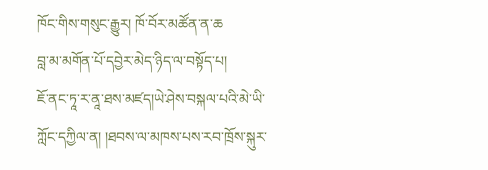ཁོང་གིས་གསུང་རྒྱུར། ཁོ་བོར་མཚོན་ན་ཆ
བླ་མ་མགོན་པོ་དབྱེར་མེད་ཉིད་ལ་བསྟོད་པ།
ཇོ་ནང་ཏཱ་ར་ནཱ་ཐས་མཛད།ཡེ་ཤེས་བསྐལ་པའི་མེ་ཡི་ཀློང་དཀྱིལ་ན། །ཐབས་ལ་མཁས་པས་རབ་ཁྲོས་སྐུར་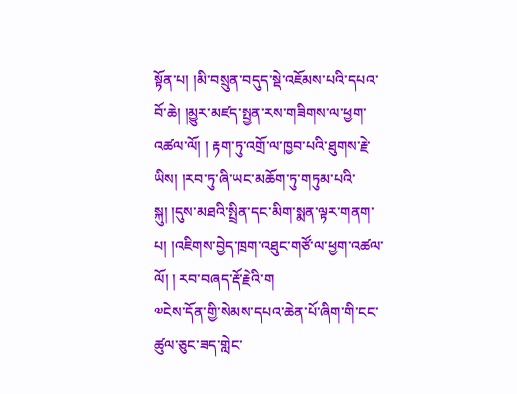སྟོན་པ། །མི་བསྲུན་བདུད་སྡེ་འཇོམས་པའི་དཔའ་བོ་ཆེ། །མྱུར་མཛད་སྤྱན་རས་གཟིགས་ལ་ཕྱག་འཚལ་ལོ། ། རྟག་ཏུ་འགྲོ་ལ་ཁྱབ་པའི་ཐུགས་རྗེ་ཡིས། །རབ་ཏུ་ཞི་ཡང་མཆོག་ཏུ་གཏུམ་པའི་སྐུ། །དུས་མཐའི་སྤྲིན་དང་མིག་སྨན་ལྟར་གནག་པ། །འཇིགས་བྱེད་ཁྲག་འཐུང་གཙོ་ལ་ཕྱག་འཚལ་ལོ། ། རབ་བཞད་རྡོ་རྗེའི་ག
༧ངེས་དོན་གྱི་སེམས་དཔའ་ཆེན་པོ་ཞིག་གི་ངང་ཚུལ་ཅུང་ཟད་གླེང་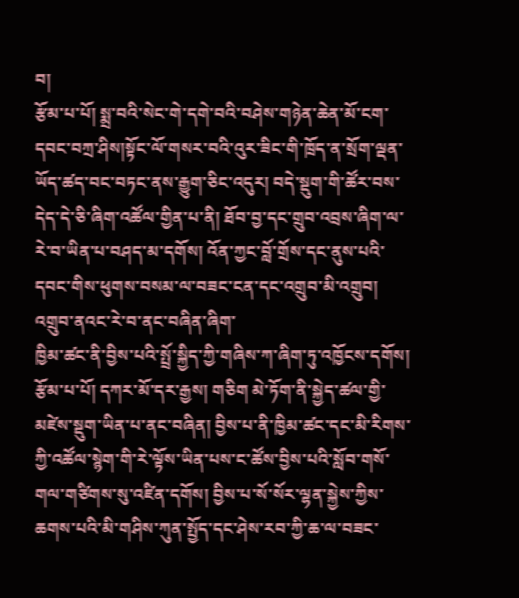བ།
རྩོམ་པ་པོ། སྨྲ་བའི་སེང་གེ་དགེ་བའི་བཤེས་གཉེན་ཆེན་མོ་ངག་དབང་བཀྲ་ཤིས།སྟོང་ལོ་གསར་བའི་འུར་ཟིང་གི་ཁྲོད་ན་སྲོག་ལྡན་ཡོད་ཚད་བང་བཏང་ནས་རྒྱུག་ཅིང་འདུར། བདེ་སྡུག་གི་ཚོར་བས་དེད་དེ་ཅི་ཞིག་འཚོལ་གྱིན་པ་ནི། ཐོབ་བྱ་དང་གྲུབ་འབྲས་ཞིག་ལ་རེ་བ་ཡིན་པ་བཤད་མ་དགོས། འོན་ཀྱང་བློ་གྲོས་དང་ནུས་པའི་དབང་གིས་ཕུགས་བསམ་ལ་བཟང་ངན་དང་འགྲུབ་མི་འགྲུབ། འགྲུབ་ནའང་རེ་བ་ནང་བཞིན་ཞིག་
ཁྱིམ་ཚང་ནི་བྱིས་པའི་སྤྲོ་སྐྱིད་ཀྱི་གཞིས་ཀ་ཞིག་ཏུ་འཁྱོངས་དགོས།
རྩོམ་པ་པོ། དཀར་མོ་དར་རྒྱས། གཅིག མེ་ཏོག་ནི་སྐྱེད་ཚལ་གྱི་མཛེས་སྡུག་ཡིན་པ་ནང་བཞིན། བྱིས་པ་ནི་ཁྱིམ་ཚང་དང་མི་རིགས་ཀྱི་འཚོལ་སྙེག་གི་རེ་ལྟོས་ཡིན་པས་ང་ཚོས་བྱིས་པའི་སློབ་གསོ་གལ་གཙིགས་སུ་འཛིན་དགོས། བྱིས་པ་སོ་སོར་ལྷན་སྐྱེས་ཀྱིས་ཆགས་པའི་མི་གཤིས་ཀུན་སྤྱོད་དང་ཤེས་རབ་ཀྱི་ཆ་ལ་བཟང་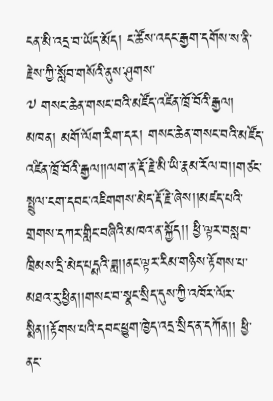ངན་མི་འདྲ་བ་ཡོད་མོད། ང་ཚོས་འདང་རྒྱག་དགོས་ས་ནི་རྗེས་ཀྱི་སློབ་གསོའི་ནུས་ཤུགས་
༧ གསང་ཆེན་གསང་བའི་མཛོད་འཛིན་ཁྲོ་བོའི་རྒྱལ།
མཁན། མགོ་ལོག་རིག་དར། གསང་ཆེན་གསང་བའི་མཛོད་འཛིན་ཁྲོ་བོའི་རྒྱལ།།ལག་ན་རྡོ་རྗེ་མི་ཡི་རྣམ་རོལ་བ།།གཙང་སྤྲུལ་ངག་དབང་འཇིགགས་མེད་རྡོ་རྗེ་ཞེས།།མཛད་པའི་གྲགས་དཀར་གླིང་བཞིའི་མཁའ་ན་སྐྱོད།། ཕྱི་ལྟར་བསླབ་ཁྲིམས་དྲི་མེད་པདྨའི་ཟླ།།ནང་ལྟར་རིམ་གཉིས་རྟོགས་པ་མཐའ་རུ་ཕྱིན།།གསང་བ་སྣང་སྲིད་དུས་ཀྱི་འཁོར་ལོར་སྨིན།།རྟོགས་པའི་དབང་ཕྱུག་ཁྱེད་འདྲ་སྲིད་ན་དཀོན།། ཕྱི་ནང་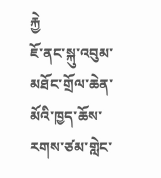རྐྱེ
ཇོ་ནང་སྐུ་འབུམ་མཐོང་གྲོལ་ཆེན་མོའི་ཁྱད་ཆོས་རགས་ཙམ་གླེང་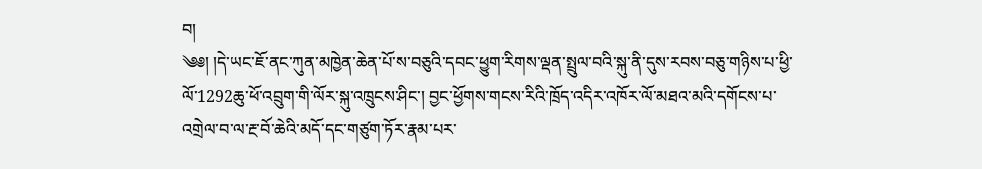བ།
༄༅། །དེ་ཡང་ཇོ་ནང་ཀུན་མཁྱེན་ཆེན་པོ་ས་བཅུའི་དབང་ཕྱུག་རིགས་ལྡན་སྤྲུལ་བའི་སྐུ་ནི་དུས་རབས་བཅུ་གཉིས་པ་ཕྱི་ལོ་1292ཆུ་ཕོ་འབྲུག་གི་ལོར་སྐུ་འཁྲུངས་ཤིང་། བྱང་ཕྱོགས་གངས་རིའི་ཁྲོད་འདིར་འཁོར་ལོ་མཐའ་མའི་དགོངས་པ་འགྲེལ་བ་ལ་རྔ་བོ་ཆེའི་མདོ་དང་གཙུག་ཏོར་རྣམ་པར་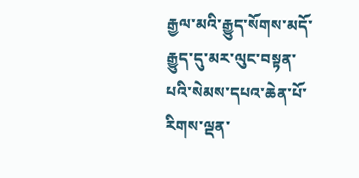རྒྱལ་མའི་རྒྱུད་སོགས་མདོ་རྒྱུད་དུ་མར་ལུང་བསྟན་པའི་སེམས་དཔའ་ཆེན་པོ་རིགས་ལྡན་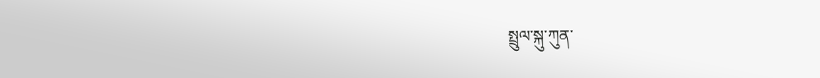སྤྲུལ་སྐུ་ཀུན་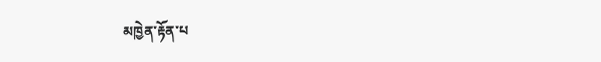མཁྱེན་རྟོན་པ